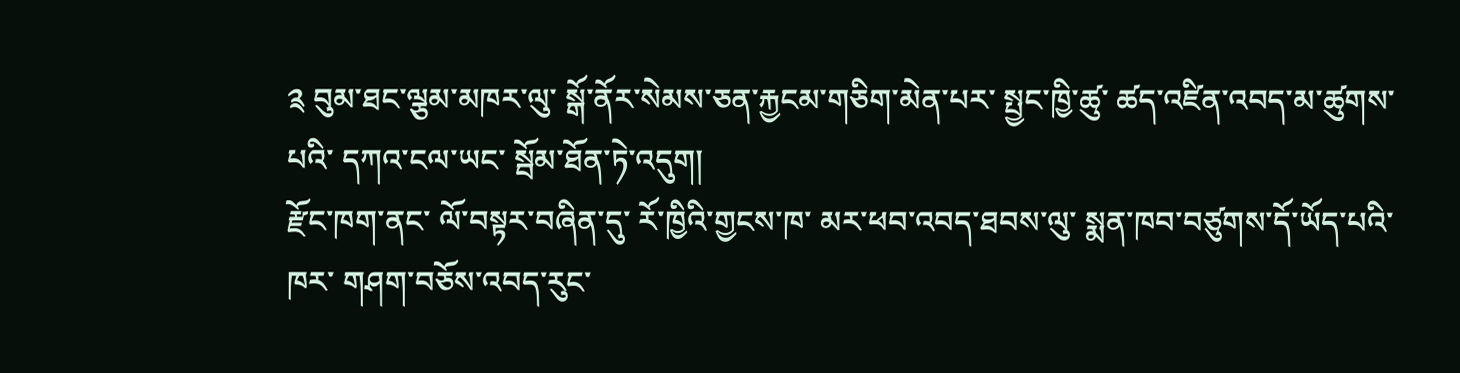༉ བུམ་ཐང་ལྕམ་མཁར་ལུ་ སྒོ་ནོར་སེམས་ཅན་རྐྱངམ་གཅིག་མེན་པར་ སྤྱང་ཁྱི་ཚུ་ ཚད་འཛིན་འབད་མ་ཚུགས་པའི་ དཀའ་ངལ་ཡང་ སྦོམ་ཐོན་ཏེ་འདུག།
རྫོང་ཁག་ནང་ ལོ་བསྟར་བཞིན་དུ་ རོ་ཁྱིའི་གྱངས་ཁ་ མར་ཕབ་འབད་ཐབས་ལུ་ སྨན་ཁབ་བཙུགས་དོ་ཡོད་པའི་ཁར་ གཤག་བཅོས་འབད་རུང་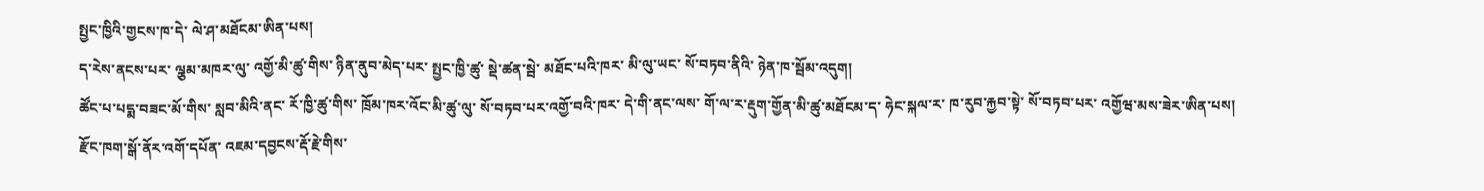སྤྱང་ཁྱིའི་གྱངས་ཁ་དེ་ ལེ་ཤ་མཐོངམ་ཨིན་པས།
ད་རེས་ནངས་པར་ ལྕམ་མཁར་ལུ་ འགྱོ་མི་ཚུ་གིས་ ཉིན་ནུབ་མེད་པར་ སྤྱང་ཁྱི་ཚུ་ སྡེ་ཚན་སྦེ་ མཐོང་པའི་ཁར་ མི་ལུ་ཡང་ སོ་བཏབ་ནིའི་ ཉེན་ཁ་སྦོམ་འདུག།
ཚོང་པ་པདྨ་བཟང་མོ་གིས་ སླབ་མིའི་ནང་ རོ་ཁྱི་ཚུ་གིས་ ཁྲོམ་ཁར་འོང་མི་ཚུ་ལུ་ སོ་བཏབ་པར་འགྱོ་བའི་ཁར་ དེ་གི་ནང་ལས་ གོ་ལ་ར་རྡུག་གྱོན་མི་ཚུ་མཐོངམ་ད་ ཧེང་སྐལ་ར་ ཁ་རུབ་རྐྱབ་སྟེ་ སོ་བཏབ་པར་ འགྱོཝ་མས་ཟེར་ཨིན་པས།
རྫོང་ཁག་སྒོ་ནོར་འགོ་དཔོན་ འཇམ་དབྱངས་རྡོ་རྗེ་གིས་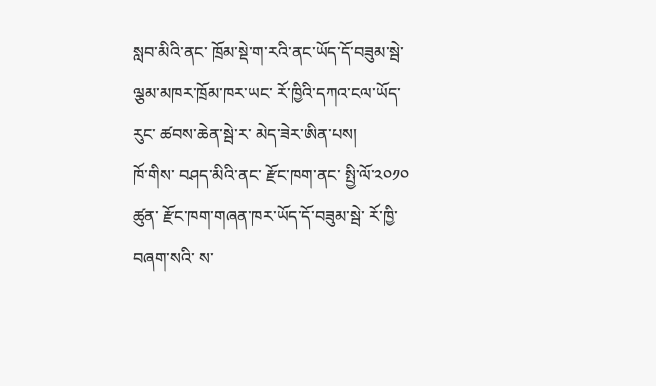སླབ་མིའི་ནང་ ཁྲོམ་སྡེ་ག་རའི་ནང་ཡོད་དོ་བཟུམ་སྦེ་ ལྕམ་མཁར་ཁྲོམ་ཁར་ཡང་ རོ་ཁྱིའི་དཀའ་ངལ་ཡོད་རུང་ ཚབས་ཆེན་སྦེ་ར་ མེད་ཟེར་ཨིན་པས།
ཁོ་གིས་ བཤད་མིའི་ནང་ རྫོང་ཁག་ནང་ སྤྱི་ལོ་༢༠༡༠ ཚུན་ རྫོང་ཁག་གཞན་ཁར་ཡོད་དོ་བཟུམ་སྦེ་ རོ་ཁྱི་བཞག་སའི་ ས་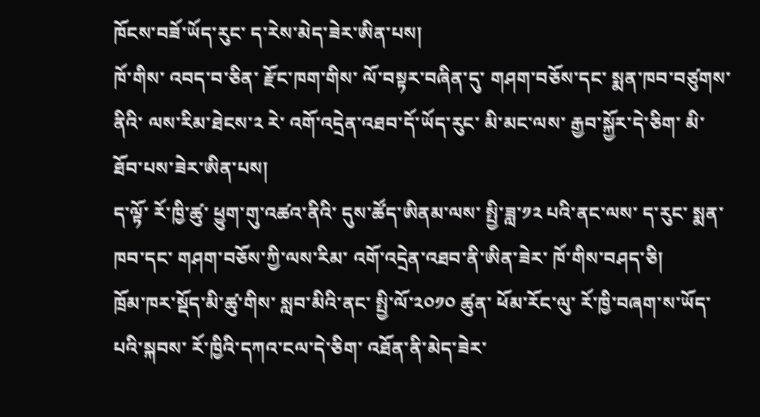ཁོངས་བཟོ་ཡོད་རུང་ ད་རེས་མེད་ཟེར་ཨིན་པས།
ཁོ་གིས་ འབད་བ་ཅིན་ རྫོང་ཁག་གིས་ ལོ་བསྟར་བཞིན་དུ་ གཤག་བཅོས་དང་ སྨན་ཁབ་བཙུགས་ནིའི་ ལས་རིམ་ཐེངས་༢ རེ་ འགོ་འདྲེན་འཐབ་དོ་ཡོད་རུང་ མི་མང་ལས་ རྒྱབ་སྐྱོར་དེ་ཅིག་ མི་ཐོབ་པས་ཟེར་ཨིན་པས།
ད་ལྟོ་ རོ་ཁྱི་ཚུ་ ཕྱུག་གུ་འཚའ་ནིའི་ དུས་ཚོད་ཨིནམ་ལས་ སྤྱི་ཟླ་༡༢ པའི་ནང་ལས་ ད་རུང་ སྨན་ཁབ་དང་ གཤག་བཅོས་ཀྱི་ལས་རིམ་ འགོ་འདྲེན་འཐབ་ནི་ཨིན་ཟེར་ ཁོ་གིས་བཤད་ཅི།
ཁྲོམ་ཁར་སྡོད་མི་ཚུ་གིས་ སླབ་མིའི་ནང་ སྤྱི་ལོ་༢༠༡༠ ཚུན་ ཕོམ་རོང་ལུ་ རོ་ཁྱི་བཞག་ས་ཡོད་པའི་སྐབས་ རོ་ཁྱིའི་དཀའ་ངལ་དེ་ཅིག་ འཐོན་ནི་མེད་ཟེར་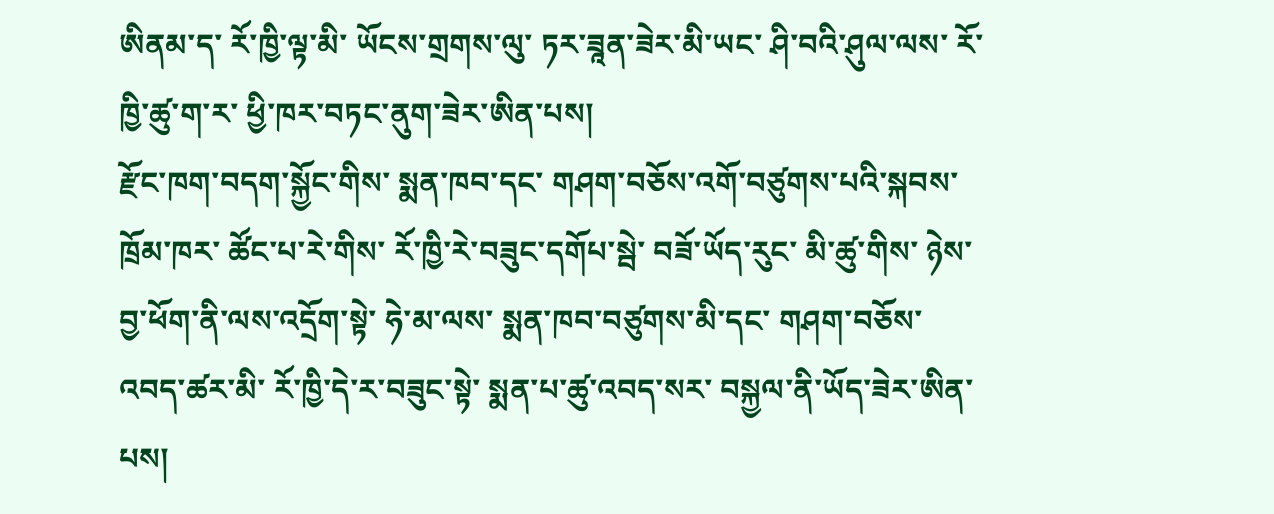ཨིནམ་ད་ རོ་ཁྱི་ལྟ་མི་ ཡོངས་གྲགས་ལུ་ ཏར་ཟཱན་ཟེར་མི་ཡང་ ཤི་བའི་ཤུལ་ལས་ རོ་ཁྱི་ཚུ་ག་ར་ ཕྱི་ཁར་བཏང་ནུག་ཟེར་ཨིན་པས།
རྫོང་ཁག་བདག་སྐྱོང་གིས་ སྨན་ཁབ་དང་ གཤག་བཅོས་འགོ་བཙུགས་པའི་སྐབས་ ཁྲོམ་ཁར་ ཚོང་པ་རེ་གིས་ རོ་ཁྱི་རེ་བཟུང་དགོཔ་སྦེ་ བཟོ་ཡོད་རུང་ མི་ཚུ་གིས་ ཉེས་བྱ་ཕོག་ནི་ལས་འདྲོག་སྟེ་ ཧེ་མ་ལས་ སྨན་ཁབ་བཙུགས་མི་དང་ གཤག་བཅོས་འབད་ཚར་མི་ རོ་ཁྱི་དེ་ར་བཟུང་སྟེ་ སྨན་པ་ཚུ་འབད་སར་ བསྐྱལ་ནི་ཡོད་ཟེར་ཨིན་པས།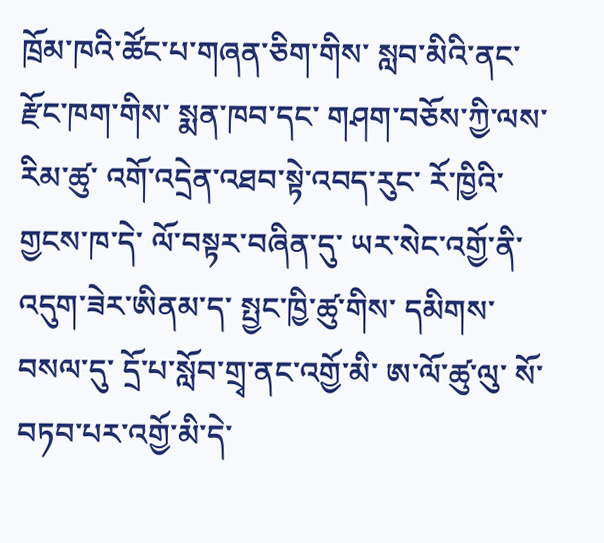ཁྲོམ་ཁའི་ཚོང་པ་གཞན་ཅིག་གིས་ སླབ་མིའི་ནང་ རྫོང་ཁག་གིས་ སྨན་ཁབ་དང་ གཤག་བཅོས་ཀྱི་ལས་རིམ་ཚུ་ འགོ་འདྲེན་འཐབ་སྟེ་འབད་རུང་ རོ་ཁྱིའི་གྱངས་ཁ་དེ་ ལོ་བསྟར་བཞིན་དུ་ ཡར་སེང་འགྱོ་ནི་འདུག་ཟེར་ཨིནམ་ད་ སྤྱང་ཁྱི་ཚུ་གིས་ དམིགས་བསལ་དུ་ དྲོ་པ་སློབ་གྲྭ་ནང་འགྱོ་མི་ ཨ་ལོ་ཚུ་ལུ་ སོ་བཏབ་པར་འགྱོ་མི་དེ་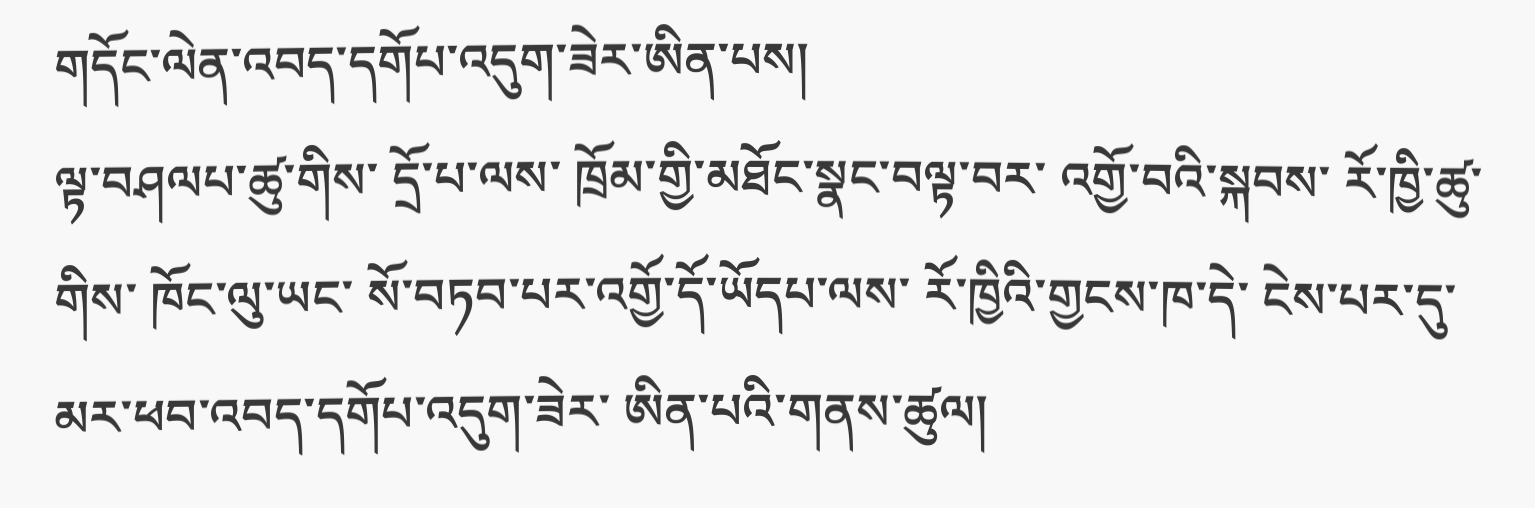གདོང་ལེན་འབད་དགོཔ་འདུག་ཟེར་ཨིན་པས།
ལྟ་བཤལཔ་ཚུ་གིས་ དྲོ་པ་ལས་ ཁྲོམ་གྱི་མཐོང་སྣང་བལྟ་བར་ འགྱོ་བའི་སྐབས་ རོ་ཁྱི་ཚུ་གིས་ ཁོང་ལུ་ཡང་ སོ་བཏབ་པར་འགྱོ་དོ་ཡོདཔ་ལས་ རོ་ཁྱིའི་གྱངས་ཁ་དེ་ ངེས་པར་དུ་ མར་ཕབ་འབད་དགོཔ་འདུག་ཟེར་ ཨིན་པའི་གནས་ཚུལ།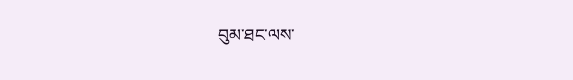བུམ་ཐང་ལས་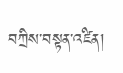བཀྲིས་བསྟན་འཛིན།